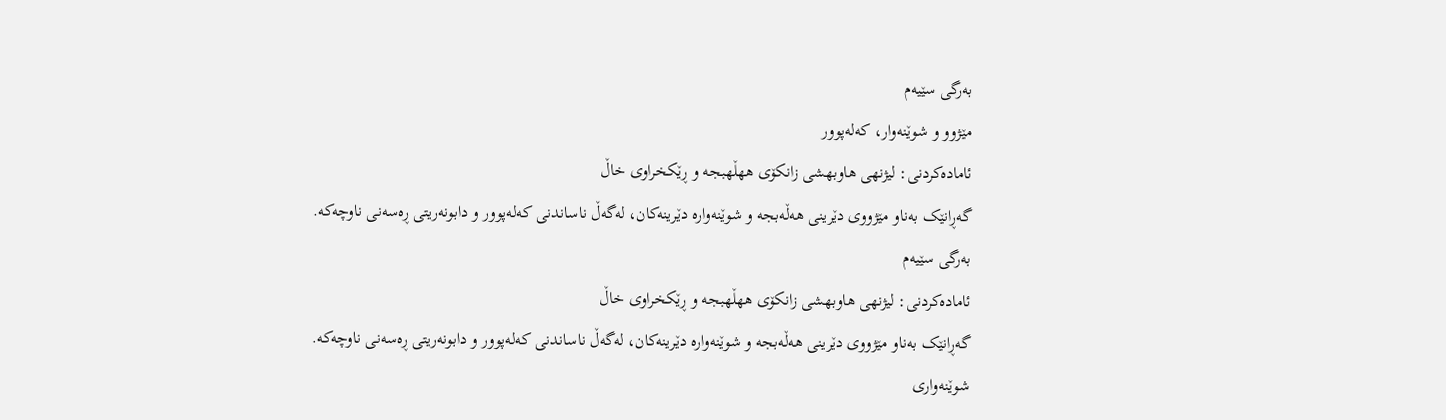بەرگی سێیەم
مێژوو و شوێنەوار، کەلەپوور
ئامادەکردنی: لیژنهی هاوبهشی زانكۆی ههڵهبجه و ڕێكخراوی خاڵ
گەڕانێک بەناو مێژووی دێرینی هەڵەبجە و شوێنەوارە دێرینەکان، لەگەڵ ناساندنی کەلەپوور و دابونەریتی ڕەسەنی ناوچەکە.
بەرگی سێیەم
ئامادەکردنی: لیژنهی هاوبهشی زانكۆی ههڵهبجه و ڕێكخراوی خاڵ
گەڕانێک بەناو مێژووی دێرینی هەڵەبجە و شوێنەوارە دێرینەکان، لەگەڵ ناساندنی کەلەپوور و دابونەریتی ڕەسەنی ناوچەکە.
شوێنەواری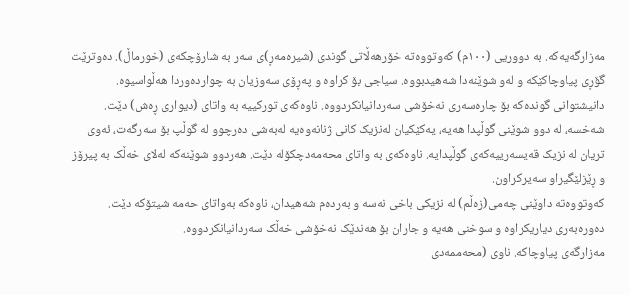مەزارگەیەکە. بە دووریی (١٠٠م) کەوتووەتە خۆرهەڵاتی گوندی (شیرەمەڕ)ی سەر بە شارۆچکەی (خورماڵ). دەوترێت گۆڕی پیاوچاکێکە و لەو شوێنەدا شەهیدبووە. سیاجی بۆ کراوە و پەڕۆی سەوزیان بە چواردەوردا هەڵواسیوە. دانیشتوانی گوندەکە بۆ چارەسەری نەخۆشی سەردانیانکردووە. ناوەکەی تورکییە به واتای (دیواری ڕەش) دێت.
شەخسە، لە دوو شوێنی گوڵپدا هەیە، یەکێکیان لەنزیک کانی ژنانەوەیە لەبەشی دەرچوو لە گوڵپ بۆ سەرگەت، ئەوی تریان لە نزیک قەیسەرییەکەی گوڵپدایە. ناوەکەی بە واتای محەمەدچکۆلە دێت. هەردوو شوێنەکە لەلای خەڵک بە پیرۆز و ڕێزلێگیراو سەیرکراون.
کەوتووەتە داوێنی چەمی(زەڵم) لە نزیکی باخی نەسە و بەردەم شەهیدان، ناوەکە بەواتای حەمە شیتۆکە دێت. دەورەبەری دیاریکراوە و سوخنی هەیە و جاران بۆ هەندێک نەخۆشی خەڵک سەردانیانکردووە.
مەزارگەی پیاوچاکە. ناوی (محەممەدی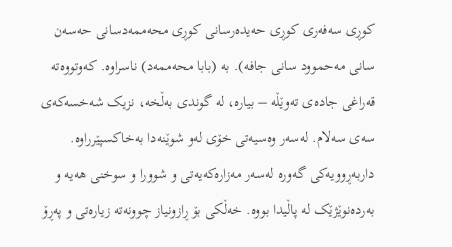کوڕی سەفەری کوڕی حەیدەرسانی کوڕی محەممەدسانی حەسەن سانی مەحموود سانی جافە). بە (بابا محەممەد) ناسراوە. کەوتووەتە قەراغی جادەی تەوێڵە – بیارە، لە گوندی بەڵخە، نزیک شەخسەکەی سەی سەلام. لەسەر وەسیەتی خۆی لەو شوێنەدا بەخاکسپێرراوە. داربەڕوویەکی گەورە لەسەر مەزارەکەیەتی و شوورا و سوخنی هەیە و بەردەنوێژێک لە پاڵیدا بووە. خەڵکی بۆ ڕازونیاز چوونەتە زیارەتی و پەڕۆ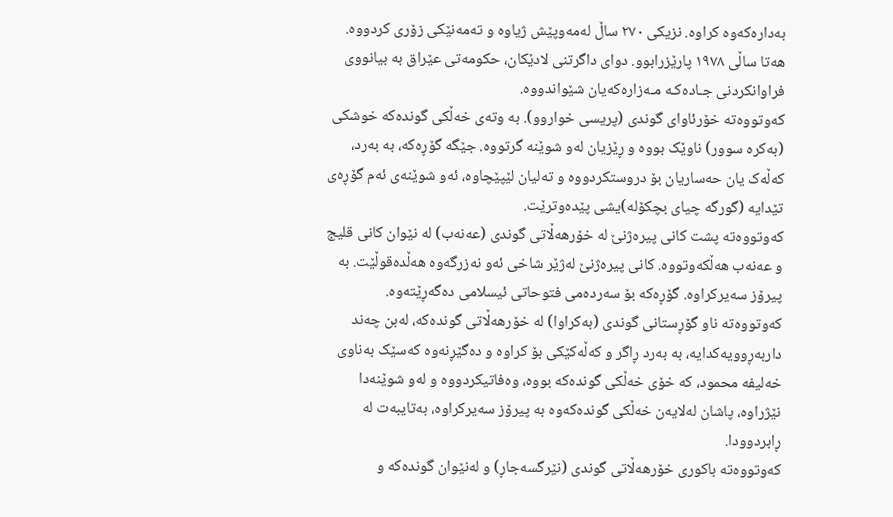بەدارەکەوە کراوە. نزیکی ٢٧٠ ساڵ لەمەوپێش ژیاوە و تەمەنێکی زۆری کردووە. هەتا ساڵی ١٩٧٨ پارێزرابوو. دوای داگرتنی لادێکان، حکومەتی عێراق بە بیانووی فراوانکردنی جـادەکـە مـەزارەکەیان شێواندووە.
کەوتووەتە خۆرئاوای گوندی (پریسی خواروو). بە وتەى خەڵکی گوندەکە خوشکی (بەکرە سوور) ناوێک بووه و ڕێزیان لەو شوێنە گرتووە. جێگە گۆڕەکە، بە بەرد، کەڵەک یان حەساریان بۆ دروستکردووە و تەلیان لێپێچاوە، ئەو شوێنەی ئەم گۆڕەى تێدايه (گورگە چیای بچکۆلە)يشى پێدەوترێت.
کەوتووەتە پشت کانی پیرەژنێ لە خۆرهەڵاتی گوندی (عەنەب) لە نێوان کانی قلیج و عەنەب هەڵکەوتووە. کانی پیرەژنێ لەژێر شاخی ئەو نەزرگەوە هەڵدەقوڵێت. بە پیرۆز سەیرکراوە. گۆڕەکە بۆ سەردەمی فتوحاتی ئیسلامی دەگەڕێتەوە.
کەوتووەتە ناو گۆڕستانى گوندى (بەکراوا) لە خۆرهەڵاتى گوندەکە، لەبن چەند داربەڕوويەکدايە، بە بەرد ڕاگر و کەڵەکێکى بۆ کراوە و دەگێڕنەوە کەسێک بەناوى خەليفە محمود، کە خۆى خەڵکى گوندەکە بووه، وەفاتیکردووە و لەو شوێنەدا نێژراوه، پاشان لەلايەن خەڵکى گوندەکەوە بە پيرۆز سەيرکراوه، بەتايبەت لە ڕابردوودا.
کەوتووەتە باکورى خۆرهەڵاتى گوندى (نێرگسەجاڕ) و لەنێوان گوندەکە و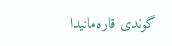گوندى قارەمانيدا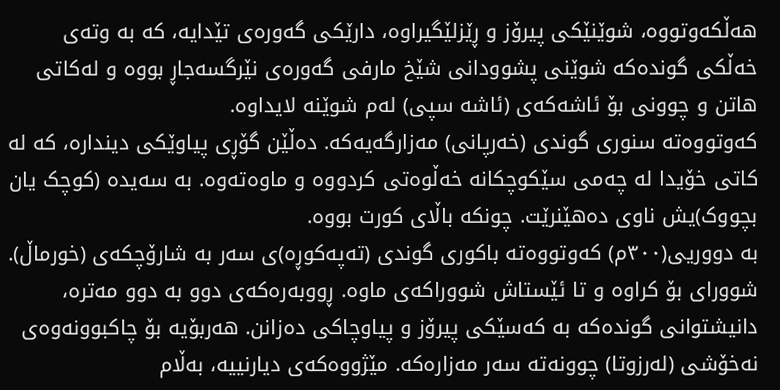هەڵکەوتووە، شوێنێکى پيرۆز و ڕێزلێگيراوە، دارێکى گەورەى تێدايه، کە بە وتەی خەڵکی گوندەکە شوێنى پشوودانى شێخ مارفى گەورەى نێرگسەجاڕ بووە و لەکاتى هاتن و چوونى بۆ ئاشەکەى (ئاشە سپى) لەم شوێنە لایداوە.
کەوتووەتە سنوری گوندی (خەرپانی) مەزارگەیەکە. دەڵێن گۆڕی پیاوێکی دیندارە، کە لە کاتی خۆیدا لە چەمی سێکوچکانە خەڵوەتی کردووە و ماوەتەوە. بە سەیدە (کوچک یان بچووک)یش ناوی دەهێنرێت. چونکە باڵای کورت بووە.
بە دووریی(٣٠٠م) کەوتووەتە باکوری گوندی (تەپەکوڕە)ی سەر به شارۆچکەی (خورماڵ). شووراى بۆ کراوە و تا ئێستاش شووراکەی ماوه. ڕووبەرەکەى دوو بە دوو مەترە، دانیشتوانی گوندەکە بە کەسێکى پیرۆز و پیاوچاکی دەزانن. هەربۆیە بۆ چاکبوونەوەى نەخۆشی (لەرزوتا) چوونەتە سەر مەزارەکه. مێژووەکەى دیارنییە، بەڵام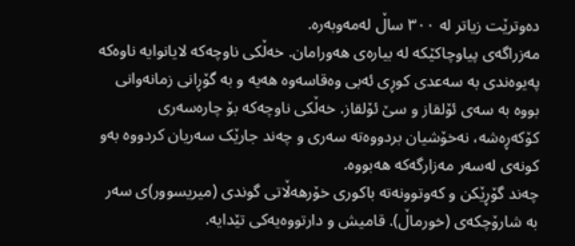دەوترێت زیاتر لە ٣٠٠ ساڵ لەمەوبەرە.
مەزراگەی پیاوچاکێکە لە بیارەی هەورامان. خەڵکی ناوچەکە لایانوایە ناوەکە پەیوەندی بە سەعدی کوڕی ئەبی وەقاسەوە هەیە و بە گۆڕانی زمانەوانی بووە بە سەی ئۆلقاز و سێ ئۆلقاز. خەڵکی ناوچەکە بۆ چارەسەری کۆکەڕەشە، نەخۆشیان بردووەتە سەری و چەند جارێک سەریان کردووە بەو کونەی لەسەر مەزارگەکە هەبووە.
چەند گۆڕێکن و کەوتوونەتە باکوری خۆرهەڵاتی گوندی (میریسوور)ی سەر به شارۆچکەی (خورماڵ). قامیش و دارتووەیەکی تێدایە.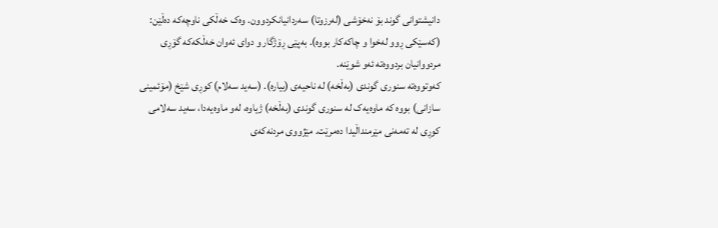دانیشتوانی گوند بۆ نەخۆشی (لەرزوتا) سەردانیانکردوون. وەک خەڵکی ناوچەکە دەڵێن: (کەسێکى ڕوو لەخوا و چاکەکار بووە). بەپێی ڕۆژگار و دوای ئەوان خەڵکەکە گۆڕی مردووانیان بردووەتە ئەو شوێنە.
کەوتووەتە سنوری گوندی (بەڵخە) لە ناحیەی (بیارە). (سەید سەلام) کوڕی شێخ (مۆئمینی سازانی) بووە کە ماوەیەک لە سنوری گوندی (بەڵخە) ژیاوە، لەو ماوەیەدا، سەید سەلامی کوڕی لە تەمەنی مێرمنداڵیدا دەمرێت. مێژووی مردنەکەی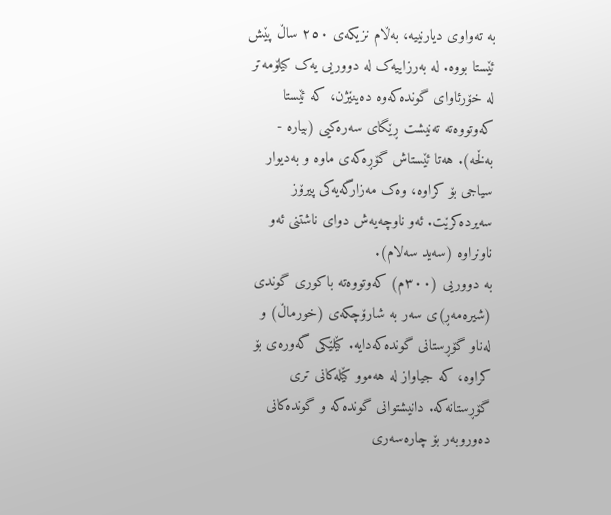بە تەواوی دیارنییە، بەڵام نزیکەی ٢٥٠ ساڵ پێش ئێستا بووە. لە بەرزاییەک لە دووریی یەک کیلۆمەتر لە خۆرئاوای گوندەکەوە دەینێژن، کە ئێستا کەوتووەتە تەنیشت ڕێگای سەرەکیی (بیارە - بەڵخە). هەتا ئێستاش گۆڕەکەی ماوە و بەدیوار سیاجی بۆ کراوە، وەک مەزارگەیەکی پیرۆز سەیردەکرێت. ئەو ناوچەیەش دوای ناشتنی ئەو ناونراوە (سەید سەلام).
بە دووریی (٣٠٠م) کەوتووەتە باکوری گوندی (شیرەمەڕ)ی سەر به شارۆچکەی (خورماڵ) و لەناو گۆڕستانی گوندەکەدایە. کێلێکى گەورەی بۆ کراوە، کە جیاواز لە هەموو کێلەکانى تری گۆڕستانەکە. دانیشتوانی گوندەکە و گوندەکانى دەوروبەر بۆ چارەسەری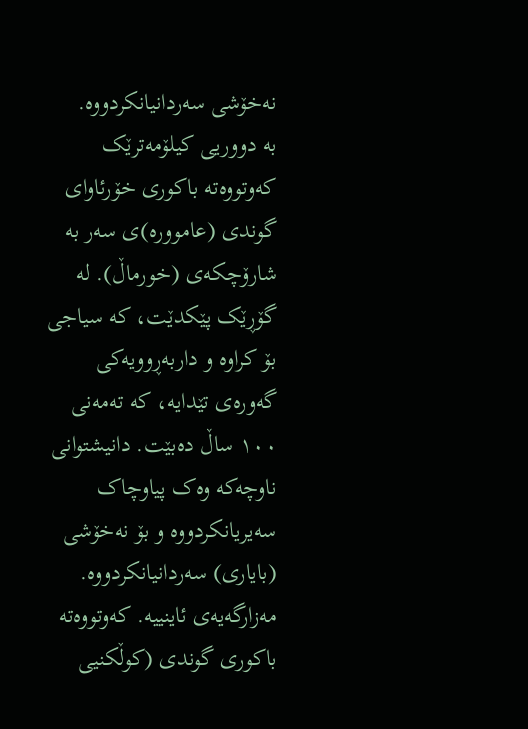نەخۆشی سەردانیانکردووە.
بە دووریی کیلۆمەترێک کەوتووەتە باکوری خۆرئاوای گوندی (عامووره)ی سەر به شارۆچکەی (خورماڵ). لە گۆڕێک پێکدێت، کە سیاجى بۆ کراوە و داربەڕوویەکی گەورەی تێدایه، که تەمەنی ١٠٠ ساڵ دەبێت. دانیشتوانی ناوچەکە وەک پیاوچاک سەیریانکردووە و بۆ نەخۆشی (بایاری) سەردانیانکردووە.
مەزارگەیەی ئاینییە. کەوتووەتە باکوری گوندی (کوڵکنیى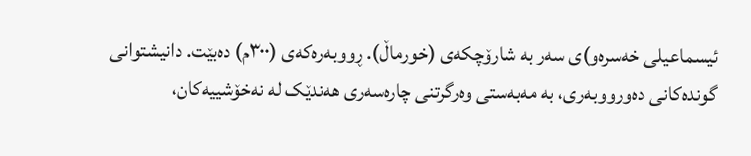ئیسماعیلی خەسرەو)ی سەر بە شارۆچکەی (خورماڵ). ڕووبەرەکەی (٣٠٠م) دەبێت. دانیشتوانی گوندەکانی دەورووبەری، بە مەبەستى وەرگرتنى چارەسەرى هەندێک لە نەخۆشییەکان،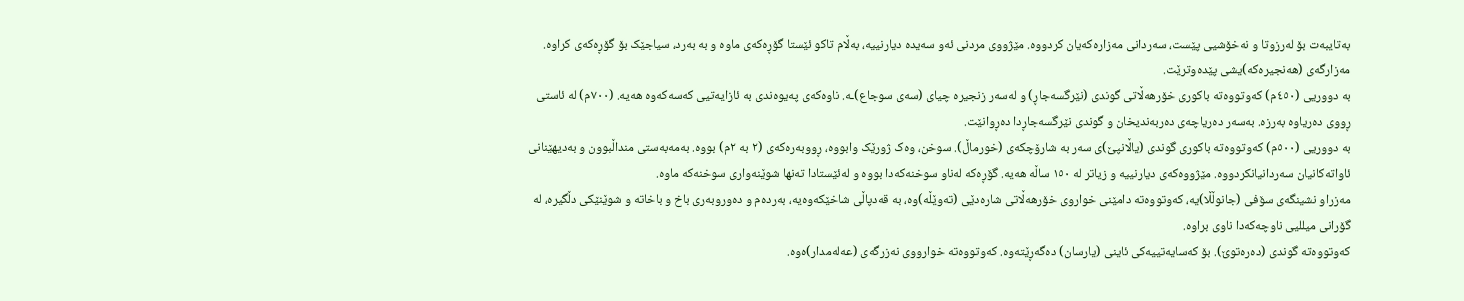بەتایبەت بۆ لەرزوتا و نەخۆشیی پێست، سەردانی مەزارەکەیان کردووە. مێژووى مردنى ئەو سەیدە دیارنییە، بەڵام تاکو ئێستا گۆڕەکەى ماوە و بە بەرد، سیاجێک بۆ گۆڕەکەى کراوە. مەزارگەى (هەنجیرەکە)یشی پێدەوترێت.
بە دووریی (٤٥٠م) کەوتووەتە باکورى خۆرهەڵاتى گوندى (نێرگسەجاڕ) و لەسەر زنجيرە چياى (سەى سوجاع)ـە. ناوەکەی پەیوەندی بە ئازایەتیی کەسەکەوە هەیە. (٧٠٠م) لە ئاستى ڕووى دەرياوە بەرزە. بەسەر دەرياچەى دەربەنديخان و گوندى نێرگسەجاڕدا دەڕوانێت.
بە دووریی (٥٠٠م) کەوتووەتە باکوری گوندی (یاڵانپێ)ى سەر بە شارۆچکەی (خورماڵ). سوخن، وەک ژورێک وابووە، ڕووبەرەکەی (٢ بە ٢م) بووه. بەمەبەستى منداڵبوون و بەدیهێنانى ئاواتەکانیان سەردانیانکردووە. مێژووەکەى دیارنییە و زیاتر لە ١٥٠ ساڵە هەیە. گۆڕەکە لەناو سوخنەکەدا بووە و لەئێستادا تەنها شوێنەواری سوخنەکە ماوە.
مەزراو نشینگەی سۆفی (جانوڵڵا)یە، کەوتووەتە دامێنی خواروی خۆرهەڵاتی شارەدێی (تەوێڵە)وە، بە قەدپاڵی شاخێکەوەیە، بەردەم و دەوروبەری باخ و باخاتە و شوێنێکی دڵگیرە، لە گۆرانی میللیی ناوچەکەدا ناوی براوە.
کەوتووەتە گوندی (دەرەتوێ). بۆ کەسایەتییەکی ئاینی (یارسان) دەگەڕێتەوە. کەوتووەتە خوارووی نەزرگەی (عەلەمدار)ەوە.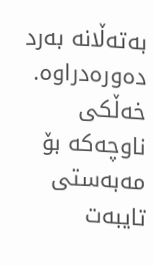بەتەڵانە بەرد دەورەدراوە. خەڵکی ناوچەکە بۆ مەبەستی تایبەت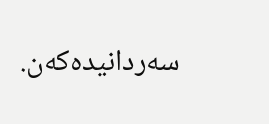سەردانیدەکەن.